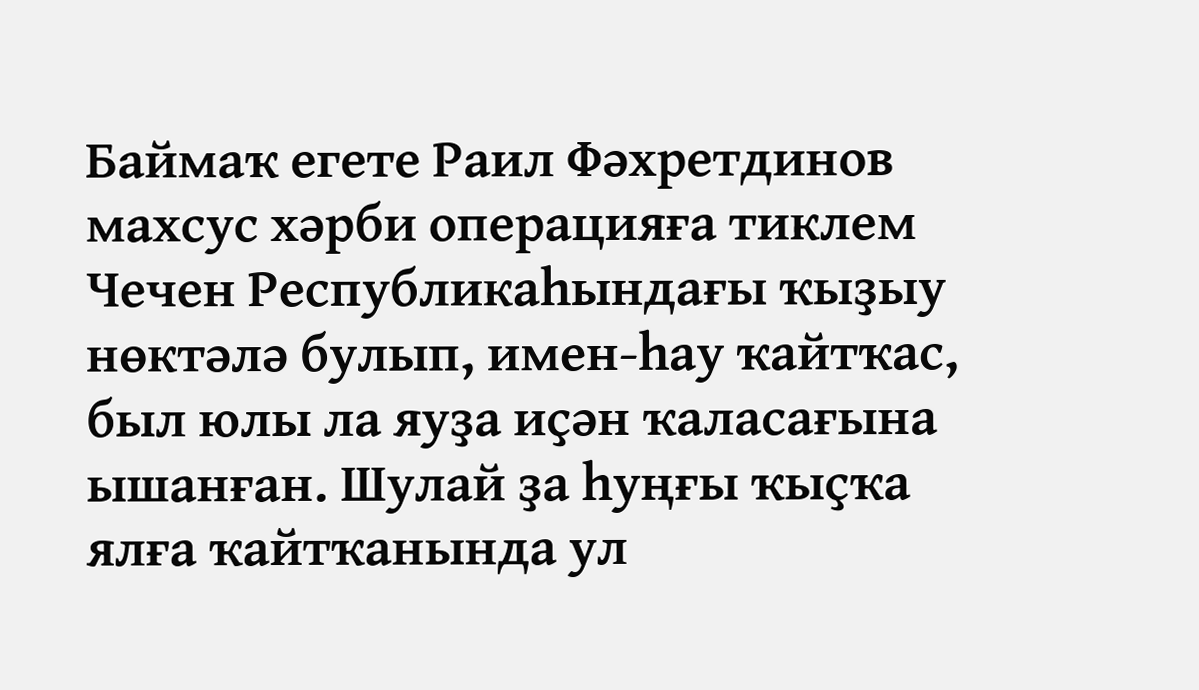Баймаҡ егете Раил Фәхретдинов махсус хәрби операцияға тиклем Чечен Республикаһындағы ҡыҙыу нөктәлә булып, имен-һау ҡайтҡас, был юлы ла яуҙа иҫән ҡаласағына ышанған. Шулай ҙа һуңғы ҡыҫҡа ялға ҡайтҡанында ул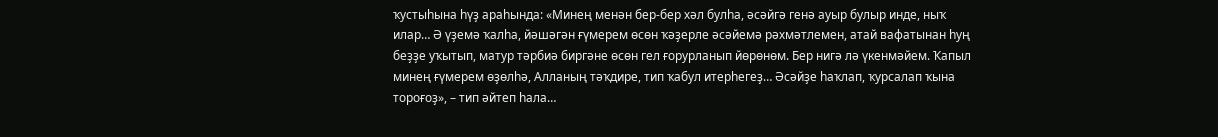ҡустыһына һүҙ араһында: «Минең менән бер-бер хәл булһа, әсәйгә генә ауыр булыр инде, ныҡ илар… Ә үҙемә ҡалһа, йәшәгән ғүмерем өсөн ҡәҙерле әсәйемә рәхмәтлемен, атай вафатынан һуң беҙҙе уҡытып, матур тәрбиә биргәне өсөн гел ғорурланып йөрөнөм. Бер нигә лә үкенмәйем. Ҡапыл минең ғүмерем өҙөлһә, Алланың тәҡдире, тип ҡабул итерһегеҙ… Әсәйҙе һаҡлап, ҡурсалап ҡына тороғоҙ», – тип әйтеп һала…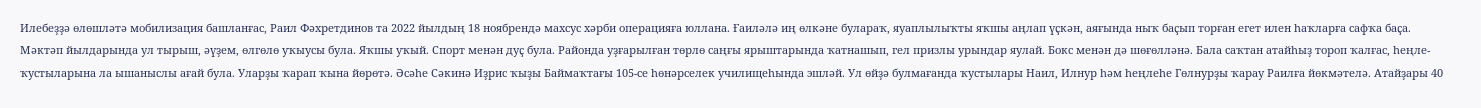Илебеҙҙә өлөшләтә мобилизация башланғас, Раил Фәхретдинов та 2022 йылдың 18 ноябрендә махсус хәрби операцияға юллана. Ғаиләлә иң өлкәне булараҡ, яуаплылыҡты яҡшы аңлап үҫкән, аяғында ныҡ баҫып торған егет илен һаҡларға сафҡа баҫа.
Мәктәп йылдарында ул тырыш, әүҙем, өлгөлө уҡыусы була. Яҡшы уҡый. Спорт менән дуҫ була. Районда уҙғарылған төрлө саңғы ярыштарында ҡатнашып, гел призлы урындар яулай. Бокс менән дә шөғөлләнә. Бала саҡтан атайһыҙ тороп ҡалғас, һеңле-ҡустыларына ла ышаныслы ағай була. Уларҙы ҡарап ҡына йөрөтә. Әсәһе Сәкинә Иҙрис ҡыҙы Баймаҡтағы 105-се һөнәрселек училищеһында эшләй. Ул өйҙә булмағанда ҡустылары Наил, Илнур һәм һеңлеһе Гөлнурҙы ҡарау Раилға йөкмәтелә. Атайҙары 40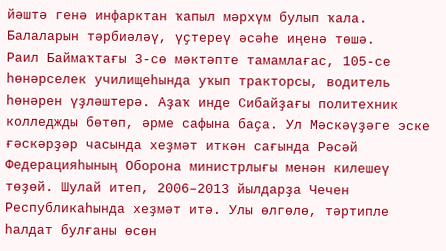йәштә генә инфарктан ҡапыл мәрхүм булып ҡала. Балаларын тәрбиәләү, үҫтереү әсәһе иңенә төшә.
Раил Баймаҡтағы 3-сө мәктәпте тамамлағас, 105-се һөнәрселек училищеһында уҡып тракторсы, водитель һөнәрен үҙләштерә. Аҙаҡ инде Сибайҙағы политехник колледжды бөтөп, әрме сафына баҫа. Ул Мәскәүҙәге эске ғәскәрҙәр часында хеҙмәт иткән сағында Рәсәй Федерацияһының Оборона министрлығы менән килешеү төҙөй. Шулай итеп, 2006–2013 йылдарҙа Чечен Республикаһында хеҙмәт итә. Улы өлгөлө, тәртипле һалдат булғаны өсөн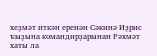хеҙмәт иткән еренән Сәкинә Иҙрис ҡыҙына командирҙарынан Рәхмәт хаты ла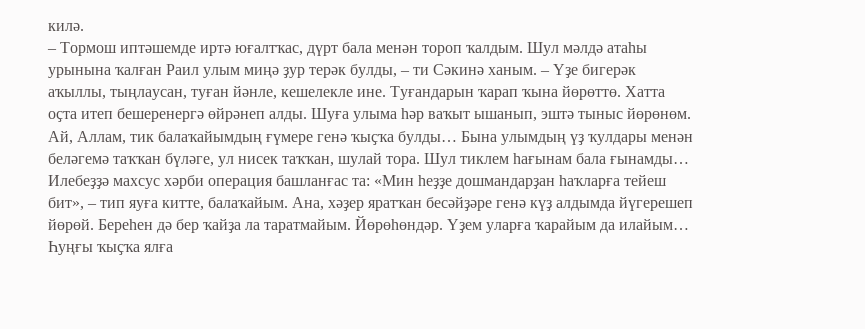килә.
– Тормош иптәшемде иртә юғалтҡас, дүрт бала менән тороп ҡалдым. Шул мәлдә атаһы урынына ҡалған Раил улым миңә ҙур терәк булды, – ти Сәкинә ханым. – Үҙе бигерәк аҡыллы, тыңлаусан, туған йәнле, кешелекле ине. Туғандарын ҡарап ҡына йөрөттө. Хатта оҫта итеп бешеренергә өйрәнеп алды. Шуға улыма һәр ваҡыт ышанып, эштә тыныс йөрөнөм. Ай, Аллам, тик балаҡайымдың ғүмере генә ҡыҫҡа булды… Бына улымдың үҙ ҡулдары менән беләгемә таҡҡан бүләге, ул нисек таҡҡан, шулай тора. Шул тиклем һағынам бала ғынамды…
Илебеҙҙә махсус хәрби операция башланғас та: «Мин һеҙҙе дошмандарҙан һаҡларға тейеш бит», – тип яуға китте, балаҡайым. Ана, хәҙер яратҡан бесәйҙәре генә күҙ алдымда йүгерешеп йөрөй. Береһен дә бер ҡайҙа ла таратмайым. Йөрөһөндәр. Үҙем уларға ҡарайым да илайым… Һуңғы ҡыҫҡа ялға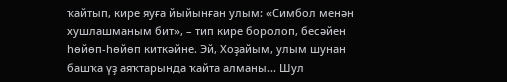ҡайтып, кире яуға йыйынған улым: «Симбол менән хушлашманым бит», – тип кире боролоп, бесәйен һөйөп-һөйөп киткәйне. Эй, Хоҙайым, улым шунан башҡа үҙ аяҡтарында ҡайта алманы... Шул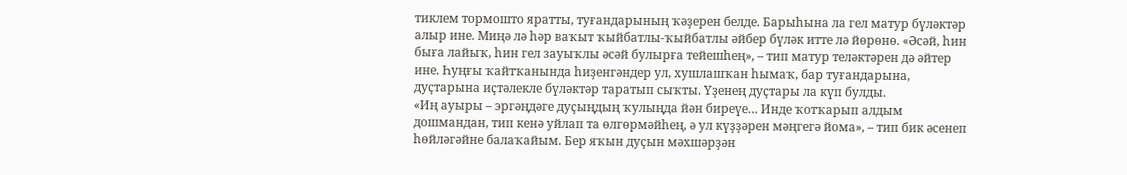тиклем тормошто яратты, туғандарының ҡәҙерен белде. Барыһына ла гел матур бүләктәр алыр ине. Миңә лә һәр ваҡыт ҡыйбатлы-ҡыйбатлы әйбер бүләк итте лә йөрөнө. «Әсәй, һин быға лайыҡ, һин гел зауыҡлы әсәй булырға тейешһең», – тип матур теләктәрен дә әйтер ине. Һуңғы ҡайтҡанында һиҙенгәндер ул, хушлашҡан һымаҡ, бар туғандарына, дуҫтарына иҫтәлекле бүләктәр таратып сыҡты. Үҙенең дуҫтары ла күп булды.
«Иң ауыры – эргәңдәге дуҫыңдың ҡулыңда йән биреүе… Инде ҡотҡарып алдым дошмандан, тип кенә уйлап та өлгөрмәйһең, ә ул күҙҙәрен мәңгегә йома», – тип бик әсенеп һөйләгәйне балаҡайым. Бер яҡын дуҫын мәхшәрҙән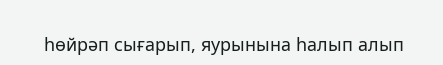һөйрәп сығарып, яурынына һалып алып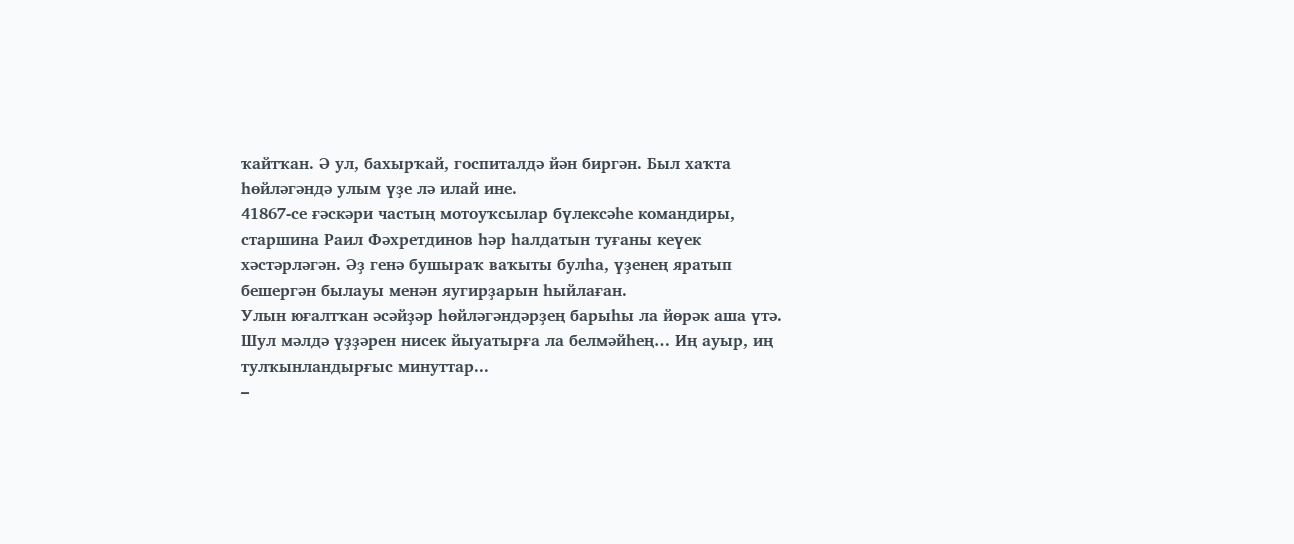ҡайтҡан. Ә ул, бахырҡай, госпиталдә йән биргән. Был хаҡта һөйләгәндә улым үҙе лә илай ине.
41867-се ғәскәри частың мотоуҡсылар бүлексәһе командиры, старшина Раил Фәхретдинов һәр һалдатын туғаны кеүек хәстәрләгән. Әҙ генә бушыраҡ ваҡыты булһа, үҙенең яратып бешергән былауы менән яугирҙарын һыйлаған.
Улын юғалтҡан әсәйҙәр һөйләгәндәрҙең барыһы ла йөрәк аша үтә. Шул мәлдә үҙҙәрен нисек йыуатырға ла белмәйһең… Иң ауыр, иң тулҡынландырғыс минуттар...
–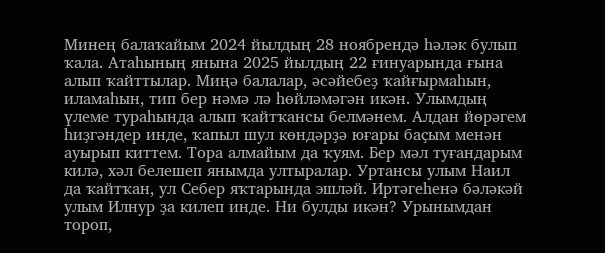Минең балаҡайым 2024 йылдың 28 ноябрендә һәләк булып ҡала. Атаһының янына 2025 йылдың 22 ғинуарында ғына алып ҡайттылар. Миңә балалар, әсәйебеҙ ҡайғырмаһын, иламаһын, тип бер нәмә лә һөйләмәгән икән. Улымдың үлеме тураһында алып ҡайтҡансы белмәнем. Алдан йөрәгем һиҙгәндер инде, ҡапыл шул көндәрҙә юғары баҫым менән ауырып киттем. Тора алмайым да ҡуям. Бер мәл туғандарым килә, хәл белешеп янымда ултыралар. Уртансы улым Наил да ҡайтҡан, ул Себер яҡтарында эшләй. Иртәгеһенә бәләкәй улым Илнур ҙа килеп инде. Ни булды икән? Урынымдан тороп,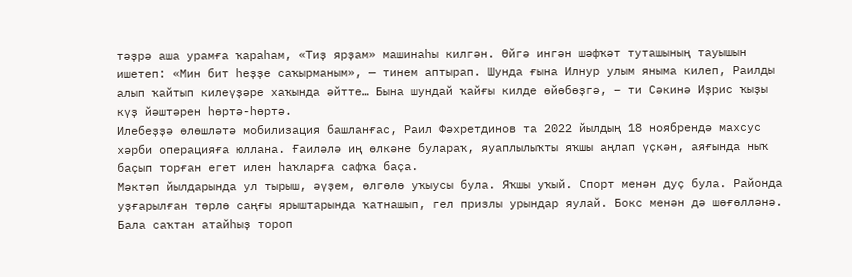тәҙрә аша урамға ҡараһам, «Тиҙ ярҙам» машинаһы килгән. Өйгә ингән шәфҡәт туташының тауышын ишетеп: «Мин бит һеҙҙе саҡырманым», — тинем аптырап. Шунда ғына Илнур улым яныма килеп, Раилды алып ҡайтып килеүҙәре хаҡында әйтте… Бына шундай ҡайғы килде өйөбөҙгә, – ти Сәкинә Иҙрис ҡыҙы күҙ йәштәрен һөртә-һөртә.
Илебеҙҙә өлөшләтә мобилизация башланғас, Раил Фәхретдинов та 2022 йылдың 18 ноябрендә махсус хәрби операцияға юллана. Ғаиләлә иң өлкәне булараҡ, яуаплылыҡты яҡшы аңлап үҫкән, аяғында ныҡ баҫып торған егет илен һаҡларға сафҡа баҫа.
Мәктәп йылдарында ул тырыш, әүҙем, өлгөлө уҡыусы була. Яҡшы уҡый. Спорт менән дуҫ була. Районда уҙғарылған төрлө саңғы ярыштарында ҡатнашып, гел призлы урындар яулай. Бокс менән дә шөғөлләнә. Бала саҡтан атайһыҙ тороп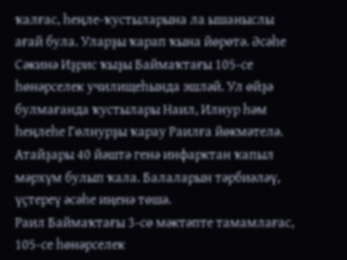ҡалғас, һеңле-ҡустыларына ла ышаныслы ағай була. Уларҙы ҡарап ҡына йөрөтә. Әсәһе Сәкинә Иҙрис ҡыҙы Баймаҡтағы 105-се һөнәрселек училищеһында эшләй. Ул өйҙә булмағанда ҡустылары Наил, Илнур һәм һеңлеһе Гөлнурҙы ҡарау Раилға йөкмәтелә. Атайҙары 40 йәштә генә инфарктан ҡапыл мәрхүм булып ҡала. Балаларын тәрбиәләү, үҫтереү әсәһе иңенә төшә.
Раил Баймаҡтағы 3-сө мәктәпте тамамлағас, 105-се һөнәрселек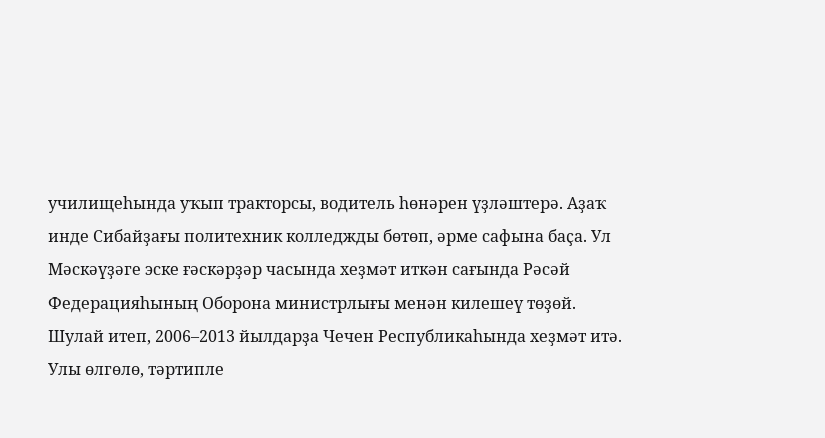училищеһында уҡып тракторсы, водитель һөнәрен үҙләштерә. Аҙаҡ инде Сибайҙағы политехник колледжды бөтөп, әрме сафына баҫа. Ул Мәскәүҙәге эске ғәскәрҙәр часында хеҙмәт иткән сағында Рәсәй Федерацияһының Оборона министрлығы менән килешеү төҙөй. Шулай итеп, 2006–2013 йылдарҙа Чечен Республикаһында хеҙмәт итә. Улы өлгөлө, тәртипле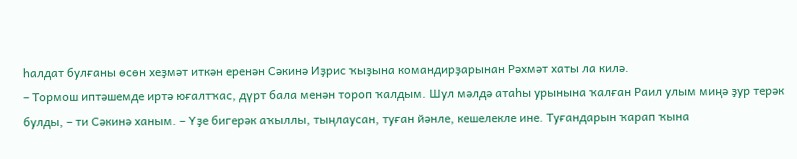һалдат булғаны өсөн хеҙмәт иткән еренән Сәкинә Иҙрис ҡыҙына командирҙарынан Рәхмәт хаты ла килә.
– Тормош иптәшемде иртә юғалтҡас, дүрт бала менән тороп ҡалдым. Шул мәлдә атаһы урынына ҡалған Раил улым миңә ҙур терәк булды, – ти Сәкинә ханым. – Үҙе бигерәк аҡыллы, тыңлаусан, туған йәнле, кешелекле ине. Туғандарын ҡарап ҡына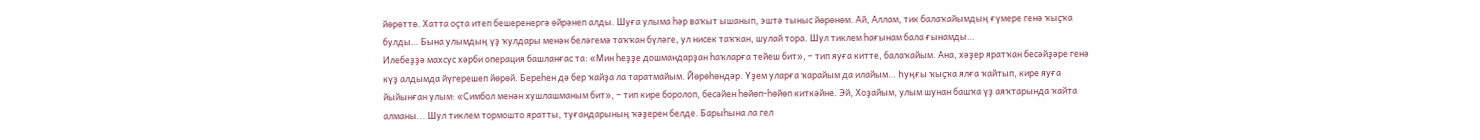йөрөттө. Хатта оҫта итеп бешеренергә өйрәнеп алды. Шуға улыма һәр ваҡыт ышанып, эштә тыныс йөрөнөм. Ай, Аллам, тик балаҡайымдың ғүмере генә ҡыҫҡа булды… Бына улымдың үҙ ҡулдары менән беләгемә таҡҡан бүләге, ул нисек таҡҡан, шулай тора. Шул тиклем һағынам бала ғынамды…
Илебеҙҙә махсус хәрби операция башланғас та: «Мин һеҙҙе дошмандарҙан һаҡларға тейеш бит», – тип яуға китте, балаҡайым. Ана, хәҙер яратҡан бесәйҙәре генә күҙ алдымда йүгерешеп йөрөй. Береһен дә бер ҡайҙа ла таратмайым. Йөрөһөндәр. Үҙем уларға ҡарайым да илайым… Һуңғы ҡыҫҡа ялға ҡайтып, кире яуға йыйынған улым: «Симбол менән хушлашманым бит», – тип кире боролоп, бесәйен һөйөп-һөйөп киткәйне. Эй, Хоҙайым, улым шунан башҡа үҙ аяҡтарында ҡайта алманы... Шул тиклем тормошто яратты, туғандарының ҡәҙерен белде. Барыһына ла гел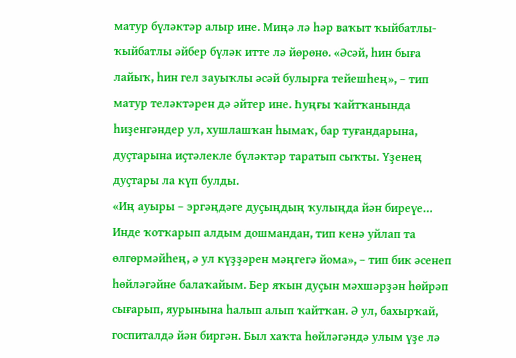матур бүләктәр алыр ине. Миңә лә һәр ваҡыт ҡыйбатлы-ҡыйбатлы әйбер бүләк итте лә йөрөнө. «Әсәй, һин быға лайыҡ, һин гел зауыҡлы әсәй булырға тейешһең», – тип матур теләктәрен дә әйтер ине. Һуңғы ҡайтҡанында һиҙенгәндер ул, хушлашҡан һымаҡ, бар туғандарына, дуҫтарына иҫтәлекле бүләктәр таратып сыҡты. Үҙенең дуҫтары ла күп булды.
«Иң ауыры – эргәңдәге дуҫыңдың ҡулыңда йән биреүе… Инде ҡотҡарып алдым дошмандан, тип кенә уйлап та өлгөрмәйһең, ә ул күҙҙәрен мәңгегә йома», – тип бик әсенеп һөйләгәйне балаҡайым. Бер яҡын дуҫын мәхшәрҙән һөйрәп сығарып, яурынына һалып алып ҡайтҡан. Ә ул, бахырҡай, госпиталдә йән биргән. Был хаҡта һөйләгәндә улым үҙе лә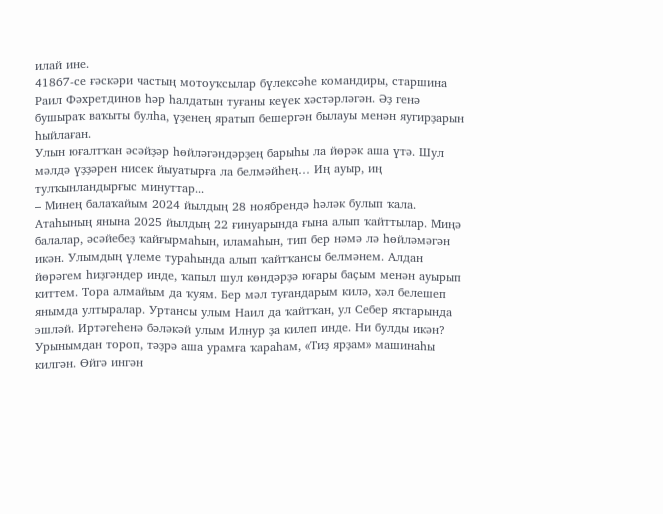илай ине.
41867-се ғәскәри частың мотоуҡсылар бүлексәһе командиры, старшина Раил Фәхретдинов һәр һалдатын туғаны кеүек хәстәрләгән. Әҙ генә бушыраҡ ваҡыты булһа, үҙенең яратып бешергән былауы менән яугирҙарын һыйлаған.
Улын юғалтҡан әсәйҙәр һөйләгәндәрҙең барыһы ла йөрәк аша үтә. Шул мәлдә үҙҙәрен нисек йыуатырға ла белмәйһең… Иң ауыр, иң тулҡынландырғыс минуттар...
– Минең балаҡайым 2024 йылдың 28 ноябрендә һәләк булып ҡала. Атаһының янына 2025 йылдың 22 ғинуарында ғына алып ҡайттылар. Миңә балалар, әсәйебеҙ ҡайғырмаһын, иламаһын, тип бер нәмә лә һөйләмәгән икән. Улымдың үлеме тураһында алып ҡайтҡансы белмәнем. Алдан йөрәгем һиҙгәндер инде, ҡапыл шул көндәрҙә юғары баҫым менән ауырып киттем. Тора алмайым да ҡуям. Бер мәл туғандарым килә, хәл белешеп янымда ултыралар. Уртансы улым Наил да ҡайтҡан, ул Себер яҡтарында эшләй. Иртәгеһенә бәләкәй улым Илнур ҙа килеп инде. Ни булды икән? Урынымдан тороп, тәҙрә аша урамға ҡараһам, «Тиҙ ярҙам» машинаһы килгән. Өйгә ингән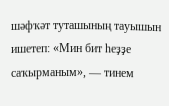шәфҡәт туташының тауышын ишетеп: «Мин бит һеҙҙе саҡырманым», — тинем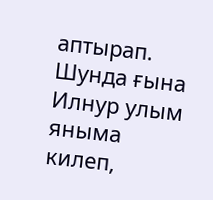аптырап. Шунда ғына Илнур улым яныма килеп,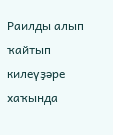Раилды алып ҡайтып килеүҙәре хаҡында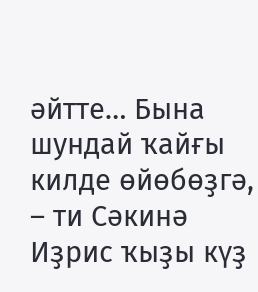әйтте… Бына шундай ҡайғы килде өйөбөҙгә, – ти Сәкинә Иҙрис ҡыҙы күҙ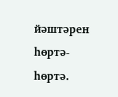йәштәрен һөртә-һөртә.